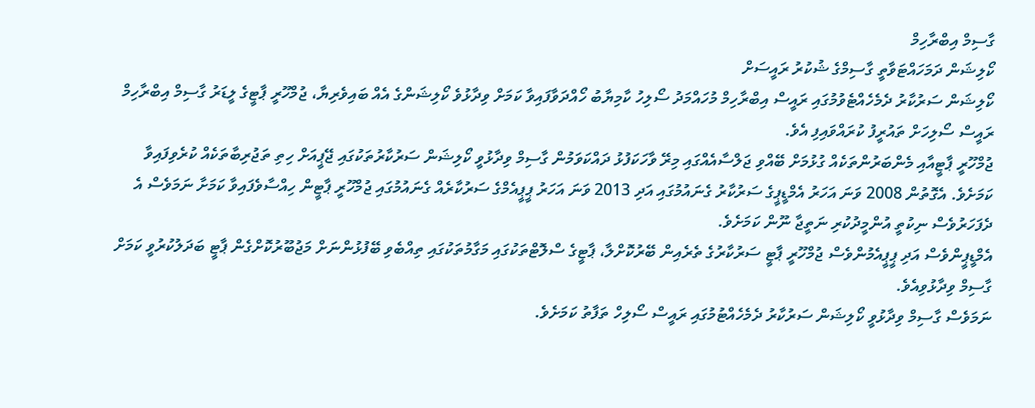ގާސިމް އިބްރާހިމް
ކޯލިޝަން ދަމަހައްޓަވާތީ ގާސިމްގެ ޝުކުރު ރައީސަށް
ކޯލިޝަން ސަރުކާރު ދެމެހެއްޓެވުމުގައި ރައީސް އިބްރާހިމް މުހައްމަދު ސޯލިހު ކާމިޔާބު ހޯއްދަވާފައިވާ ކަމަށް ވިދާޅުވެ ކޯލިޝަންގެ އެއް ބައިވެރިޔާ، ޖުމްހޫރީ ޕާޓީގެ ލީޑަރު ގާސިމް އިބްރާހިމް ރައީސް ސޯލިހަށް ތައުރީފު ކުރައްވައިފި އެވެ.
ޖުމްހޫރީ ޕާޓީއާއި މެންބަރުންތަކެއް ގުޅުމަށް ބޭއްވި ޖަލްސާއެއްގައި މިރޭ ވާހަކަފުޅު ދައްކަވަމުން ގާސިމް ވިދާޅުވީ ކޯލިޝަން ސަރުކާރުތަކުގައި ޖޭޕީއަށް ހިތި ތަޖުރިބާތަކެއް ކުރެވިފައިވާ ކަމަށެވެ. އެގޮތުން 2008 ވަނަ އަހަރު އެމްޑީޕީގެ ސަރުކާރު ގެނައުމުގައި އަދި 2013 ވަނަ އަހަރު ޕީޕީއެމްގެ ސަރުކާރެއް ގެނައުމުގައި ޖުމްހޫރީ ޕާޓީން ހިއްސާވެފައިވާ ކަމަށާ ނަމަވެސް އެ ދެފަހަރުވެސް ނިކުތީ އުންމީދުކުރި ނަތީޖާ ނޫން ކަމަށެވެ.
އެމްޑީޕީންވެސް އަދި ޕީޕީއެމުންވެސް ޖުމްހޫރީ ޕާޓީ ސަރުކާރުގެ ތެރެއިން ބޭރުކޮށްލާ، ޕާޓީގެ ސްލޮޓްތަކުގައި މަގާމުތަކުގައި ތިއްބެވި ބޭފުޅުންނަށް މަޖުބޫރުކޮށްގެން ޕާޓީ ބަދަލުކުރުވީ ކަމަށް ގާސިމް ވިދާޅުވިއެވެ.
ނަމަވެސް ގާސިމް ވިދާޅުވީ ކޯލިޝަން ސަރުކާރު ދެމެހެއްޓުމުގައި ރައީސް ސޯލިހް ތަފާތު ކަމަށެވެ.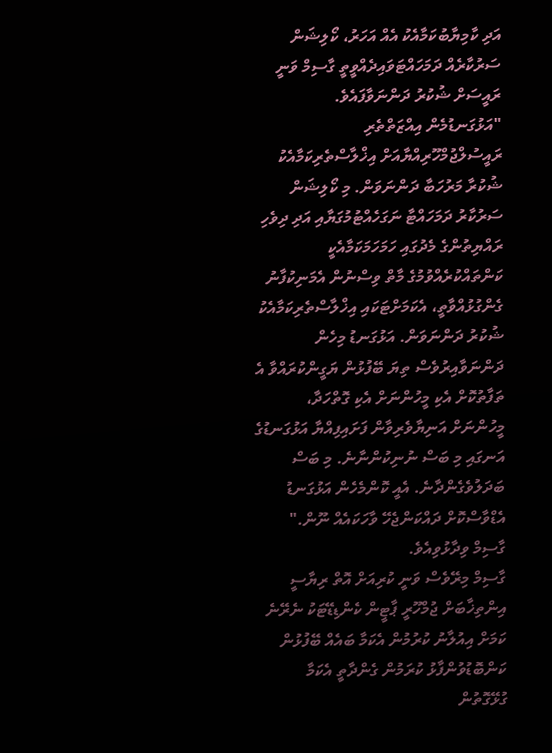އަދި ކާމިޔާބުކަމާއެކު އެއް އަހަރު، ކޯލިޝަން ސަރުކާރެއް ދަމަހައްޓަވައިދެއްވީތީ ގާސިމް ވަނީ ރައީސަށް ޝުކުރު ދަންނަވާފައެވެ.
"އަޅުގަނޑުމެން އިއްޒަތްތެރި ރައީސުލްޖުމްހޫރިއްޔާއަށް އިޚްލާސްތެރިކަމާއެކު ޝުކުރާ މަރުހަބާ ދަންނަވަން. މި ކޯލިޝަން ސަރުކާރު ދަމަހައްޓާ ނަގަހެއްޓުމުގަޔާއި އަދި ދިވެހި ރައްޔިތުންގެ މެދުގައި ހަމަހަމަކަމާއެކީ ކަންތައްކުރެއްވުމުގެ މާތް ވިސްނުން އެމަނިކުފާނު ގެންގުޅުއްވާތީ، އެކަމަށްޓަކައި އިޚްލާސްތެރިކަމާއެކު ޝުކުރު ދަންނަވަން. އަޅުގަނޑު މިހެން ދަންނަވާއިރުވެސް ތިޔަ ބޭފުޅުން ޔަގީންކުރައްވާ އެ ތަފާތުކޮށް އެކި މީހުންނަށް އެކި ގޮތްހަދާ، މީހުންނަށް އަނިޔާވެރިވާން ފަށައިފިއްޔާ އަޅުގަނޑުގެ އަނގައި މި ބަސް ނުނިކުންނާނެ. މި ބަސް ބަދަލުވެގެންދާނެ. އެއީ ކޮންމެހެން އަޅުގަނޑު އެޑްވާސްކޮށް ދައްކަންޖެހޭ ވާހަކައެއް ނޫން." ގާސިމް ވިދާޅުވިއެވެ.
ގާސިމް މިރޭވެސް ވަނީ ކުރިއަށް އޮތް ރިޔާސީ އިންތިޚާބަށް ޖުމްހޫރީ ޕާޓީން ކެންޑިޑޭޓަކު ނެރޭނެ ކަމަށް އިއުލާނު ކުރުމުން އެކަމާ ބައެއް ބޭފުޅުން ކަންބޮޑުވުންފާޅު ކުރަމުން ގެންދާތީ އެކަމާ ގުޅޭގޮތުން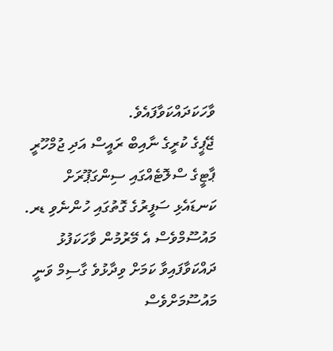ވާހަކަދައްކަވާފައެވެ.
ޖޭޕީގެ ކުރީގެ ނާއިބް ރައީސް އަދި ޖުމްހޫރީ ޕާޓީގެ ސްލޮޓެއްގައި ސިންގަޕޫރަށް ކަނޑައެޅި ސަފީރުގެ ގޮތުގައި ހުންނެވި ޑރ. މައުސޫމްވެސް އެ މޭރުމުން ވާހަކަފުޅު ދައްކަވާފައިވާ ކަމަށް ވިދާޅުވެ ގާސިމް ވަނީ މައުސޫމަށްވެސް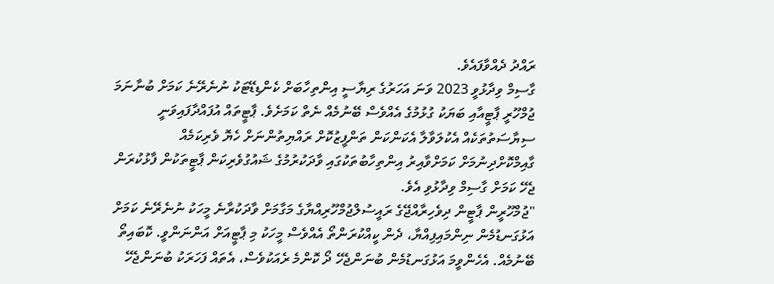ރައްދު ދެއްވާފައެވެ.
ގާސިމް ވިދާޅުވީ 2023 ވަނަ އަހަރުގެ ރިޔާސީ އިންތިހާބަށް ކެންޑިޑޭޓަކު ނުނެރޭނެ ކަމަށް ބުނާނަމަ ޖުމްހޫރީ ޕާޓީއާއި ބަޔަކު ގުޅުމުގެ އެއްވެސް ބޭނުމެއް ނެތް ކަމަށެވެ. ޕާޓީތައް އުފައްދާފައިވަނީ ސިޔާސަތުތަކެއް އެކުލަވާލާ އެކަންކަން ތަންފީޒުކޮށް ރައްޔިތުންނަށް ހެޔޮ ވެރިކަމެއް ގާއިމްކޮށްދިނުމަށް ކަމަށްވާއިރު އިންތިހާބުތަކުގައި ވާދަކުރުމުގެ ޝައުގުވެރިކަން ޕާޓީތަކުން ފާޅުކުރަން ޖެހޭ ކަމަށް ގާސިމް ވިދާޅުވި އެވެ.
"ޖުމްހޫރީން ޕާޓީން ދިވެހިރާއްޖޭގެ ރައީސުލްޖުމްހޫރިއްޔާގެ މަގާމަށް ވާދަކުރާނެ މީހަކު ނުނެރޭނެ ކަމަށް އަޅުގަނޑުމެން ނިންމައިފިއްޔާ، ދެން ކީއްކުރަންތޯ އެއްވެސް މީހަކު މި ޕާޓީއަށް އަންނަންވީ. ކޮބައިތޯ ބޭނުމެއް. އެހެންވީމަ އަޅުގަނޑުމެން ބުނަންޖެހޭ ދޯ ކޮންމެ ރެއަކުވެސް، އެތައް ފަހަރަކު ބުނަންޖެހޭ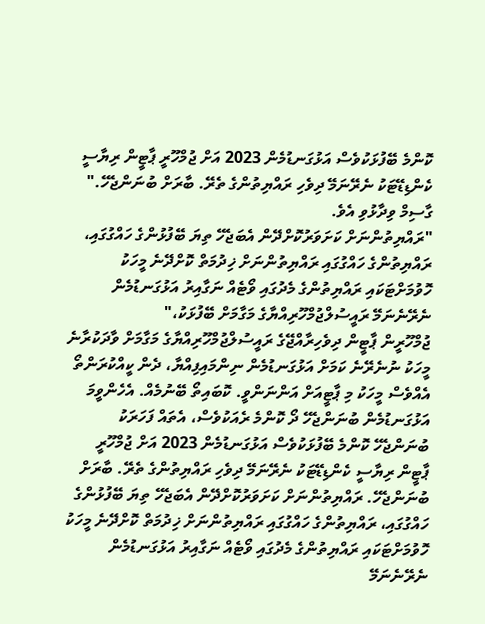ކޮންމެ ބޭފުޅަކުވެސް އަޅުގަނޑުމެން 2023 އަށް ޖުމްހޫރީ ޕާޓީން ރިޔާސީ ކެންޑިޑޭޓަކު ނެރޭނަމޭ ދިވެހި ރައްޔިތުންގެ ތެރޭ. ބާރަށް ބުނަންޖެހޭ." ގާސިމް ވިދާޅުވި އެވެ.
"ރައްޔިތުންނަށް ކަށަވަރުކޮށްދޭން އެބަޖެހޭ ތިޔަ ބޭފުޅުންގެ ހައްގުގައި، ރައްޔިތުންގެ ހައްގުގައި ރައްޔިތުންނަށް ޚިދުމަތް ކޮށްދޭނެ މީހަކު ހޮވުމަށްޓަކައި ރައްޔިތުންގެ މެދުގައި ވޯޓެއް ނަގާއިރު އަޅުގަނޑުމެން ނެރޭނެނަމޭ ރައީސުލްޖުމްހޫރިއްޔާގެ މަގާމަށް ބޭފުޅަކު،"
ޖުމްހޫރީން ޕާޓީން ދިވެހިރާއްޖޭގެ ރައީސުލްޖުމްހޫރިއްޔާގެ މަގާމަށް ވާދަކުރާނެ މީހަކު ނުނެރޭނެ ކަމަށް އަޅުގަނޑުމެން ނިންމައިފިއްޔާ، ދެން ކީއްކުރަންތޯ އެއްވެސް މީހަކު މި ޕާޓީއަށް އަންނަންވީ. ކޮބައިތޯ ބޭނުމެއް. އެހެންވީމަ އަޅުގަނޑުމެން ބުނަންޖެހޭ ދޯ ކޮންމެ ރެއަކުވެސް، އެތައް ފަހަރަކު ބުނަންޖެހޭ ކޮންމެ ބޭފުޅަކުވެސް އަޅުގަނޑުމެން 2023 އަށް ޖުމްހޫރީ ޕާޓީން ރިޔާސީ ކެންޑިޑޭޓަކު ނެރޭނަމޭ ދިވެހި ރައްޔިތުންގެ ތެރޭ. ބާރަށް ބުނަންޖެހޭ. ރައްޔިތުންނަށް ކަށަވަރުކޮށްދޭން އެބަޖެހޭ ތިޔަ ބޭފުޅުންގެ ހައްގުގައި، ރައްޔިތުންގެ ހައްގުގައި ރައްޔިތުންނަށް ޚިދުމަތް ކޮށްދޭނެ މީހަކު ހޮވުމަށްޓަކައި ރައްޔިތުންގެ މެދުގައި ވޯޓެއް ނަގާއިރު އަޅުގަނޑުމެން ނެރޭނެނަމޭ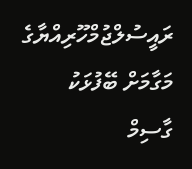ރައީސުލްޖުމްހޫރިއްޔާގެ މަގާމަށް ބޭފުޅަކު
ގާސިމް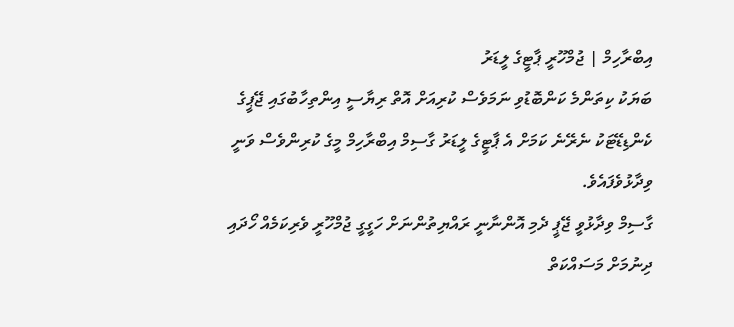އިބްރާހިމް | ޖުމްހޫރީ ޕާޓީގެ ލީޑަރު
ބަޔަކު ކިތަންމެ ކަންބޮޑުވި ނަމަވެސް ކުރިއަށް އޮތް ރިޔާސީ އިންތިހާބުގައި ޖޭޕީގެ ކެންޑިޑޭޓަކު ނެރޭނެ ކަމަށް އެ ޕާޓީގެ ލީޑަރު ގާސިމް އިބްރާހިމް މީގެ ކުރިންވެސް ވަނީ ވިދާޅުވެފައެވެ.
ގާސިމް ވިދާޅުވީ ޖޭޕީ ދެމި އޮންނާނީ ރައްޔިތުންނަށް ހަގީގީ ޖުމްހޫރީ ވެރިކަމެއް ހޯދައި ދިނުމަށް މަސައްކަތް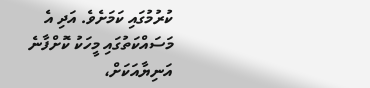ކުރުމުގައި ކަމަށެވެ. އަދި އެ މަސައްކަތުގައި މީހަކު ކޮށްފާނެ އަނިޔާއަކަށް،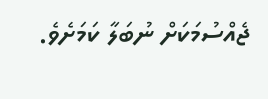ޖެއްސުމަކަށް ނުބަލާ ކަމަށެވެ.